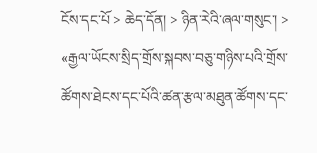ངོས་དང་པོ > ཆེད་དོན། > ཉིན་རེའི་ཞལ་གསུང་། > «རྒྱལ་ཡོངས་སྲིད་གྲོས་སྐབས་བཅུ་གཉིས་པའི་གྲོས་ཚོགས་ཐེངས་དང་པོའི་ཚན་རྩལ་མཐུན་ཚོགས་དང་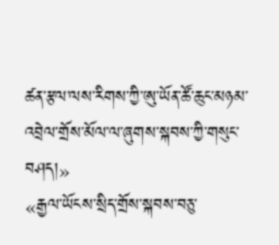ཚན་རྩལ་ལས་རིགས་ཀྱི་ཨུ་ཡོན་ཚོ་ཆུང་མཉམ་འབྲེལ་གྲོས་མོལ་ལ་ཞུགས་སྐབས་ཀྱི་གསུང་བཤད།»
«རྒྱལ་ཡོངས་སྲིད་གྲོས་སྐབས་བཅུ་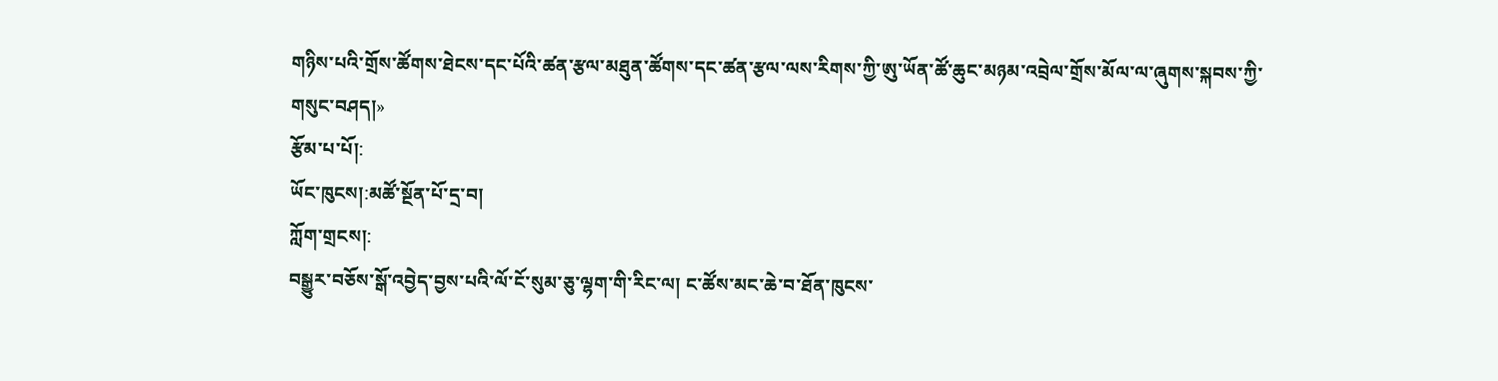གཉིས་པའི་གྲོས་ཚོགས་ཐེངས་དང་པོའི་ཚན་རྩལ་མཐུན་ཚོགས་དང་ཚན་རྩལ་ལས་རིགས་ཀྱི་ཨུ་ཡོན་ཚོ་ཆུང་མཉམ་འབྲེལ་གྲོས་མོལ་ལ་ཞུགས་སྐབས་ཀྱི་གསུང་བཤད།»
རྩོམ་པ་པོ།:
ཡོང་ཁུངས།:མཚོ་སྔོན་པོ་དྲ་བ།
ཀློག་གྲངས།:
བསྒྱུར་བཅོས་སྒོ་འབྱེད་བྱས་པའི་ལོ་ངོ་སུམ་ཅུ་ལྷག་གི་རིང་ལ། ང་ཚོས་མང་ཆེ་བ་ཐོན་ཁུངས་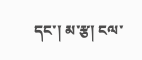དང་། མ་རྩ། ངལ་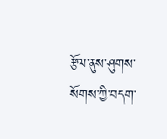རྩོལ་ནུས་ཤུགས་སོགས་ཀྱི་བདག་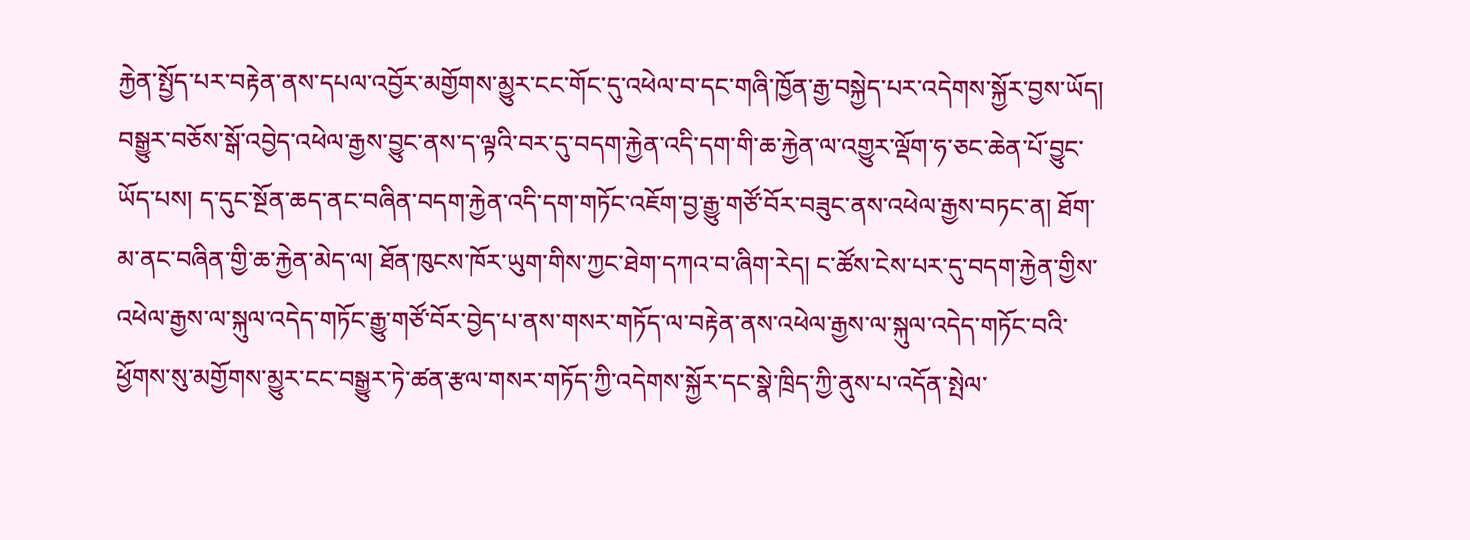རྐྱེན་སྤྱོད་པར་བརྟེན་ནས་དཔལ་འབྱོར་མགྱོགས་མྱུར་ངང་གོང་དུ་འཕེལ་བ་དང་གཞི་ཁྱོན་རྒྱ་བསྐྱེད་པར་འདེགས་སྐྱོར་བྱས་ཡོད། བསྒྱུར་བཅོས་སྒོ་འབྱེད་འཕེལ་རྒྱས་བྱུང་ནས་ད་ལྟའི་བར་དུ་བདག་རྐྱེན་འདི་དག་གི་ཆ་རྐྱེན་ལ་འགྱུར་ལྡོག་ཧ་ཅང་ཆེན་པོ་བྱུང་ཡོད་པས། ད་དུང་སྔོན་ཆད་ནང་བཞིན་བདག་རྐྱེན་འདི་དག་གཏོང་འཇོག་བྱ་རྒྱུ་གཙོ་བོར་བཟུང་ནས་འཕེལ་རྒྱས་བཏང་ན། ཐོག་མ་ནང་བཞིན་གྱི་ཆ་རྐྱེན་མེད་ལ། ཐོན་ཁུངས་ཁོར་ཡུག་གིས་ཀྱང་ཐེག་དཀའ་བ་ཞིག་རེད། ང་ཚོས་ངེས་པར་དུ་བདག་རྐྱེན་གྱིས་འཕེལ་རྒྱས་ལ་སྐུལ་འདེད་གཏོང་རྒྱུ་གཙོ་བོར་བྱེད་པ་ནས་གསར་གཏོད་ལ་བརྟེན་ནས་འཕེལ་རྒྱས་ལ་སྐུལ་འདེད་གཏོང་བའི་ཕྱོགས་སུ་མགྱོགས་མྱུར་ངང་བསྒྱུར་ཏེ་ཚན་རྩལ་གསར་གཏོད་ཀྱི་འདེགས་སྐྱོར་དང་སྣེ་ཁྲིད་ཀྱི་ནུས་པ་འདོན་སྤེལ་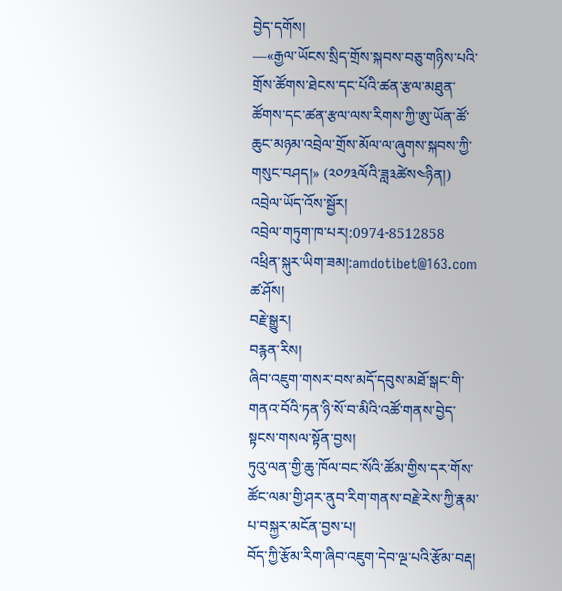བྱེད་དགོས།
—«རྒྱལ་ཡོངས་སྲིད་གྲོས་སྐབས་བཅུ་གཉིས་པའི་གྲོས་ཚོགས་ཐེངས་དང་པོའི་ཚན་རྩལ་མཐུན་ཚོགས་དང་ཚན་རྩལ་ལས་རིགས་ཀྱི་ཨུ་ཡོན་ཚོ་ཆུང་མཉམ་འབྲེལ་གྲོས་མོལ་ལ་ཞུགས་སྐབས་ཀྱི་གསུང་བཤད།» (༢༠༡༣ལོའི་ཟླ༣ཚེས༤ཉིན།)
འབྲེལ་ཡོད་འོས་སྦྱོར།
འབྲེལ་གཏུག་ཁ་པར།:0974-8512858
འཕྲིན་སྐུར་ཡིག་ཟམ།:amdotibet@163.com
ཚ་ཤོས།
བརྗེ་སྒྱུར།
བརྙན་རིས།
ཞིབ་འཇུག་གསར་བས་མདོ་དབུས་མཐོ་སྒང་གི་གནའ་བོའི་ཏན་ཉི་སོ་བ་མིའི་འཚོ་གནས་བྱེད་སྟངས་གསལ་སྟོན་བྱས།
ཏུའུ་ལན་གྱི་ཆུ་ཁོལ་བང་སོའི་ཚོམ་གྱིས་དར་གོས་ཚོང་ལམ་གྱི་ཤར་ནུབ་རིག་གནས་བརྗེ་རེས་ཀྱི་རྣམ་པ་བསྐྱར་མངོན་བྱས་པ།
བོད་ཀྱི་རྩོམ་རིག་ཞིབ་འཇུག་དེབ་ལྔ་པའི་རྩོམ་བརྡ།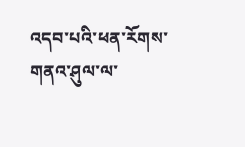འདབ་པའི་ཕན་རོགས་གནའ་ཤུལ་ལ་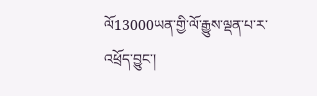ལོ13000ཡན་གྱི་ལོ་རྒྱུས་ལྡན་པ་ར་འཕྲོད་བྱུང་།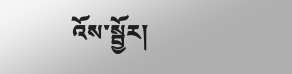འོས་སྦྱོར།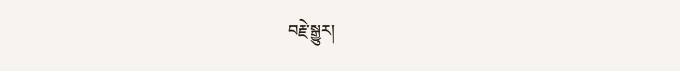བརྗེ་སྒྱུར།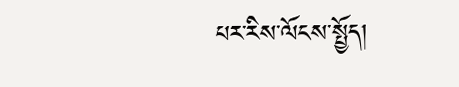པར་རིས་ལོངས་སྤྱོད།